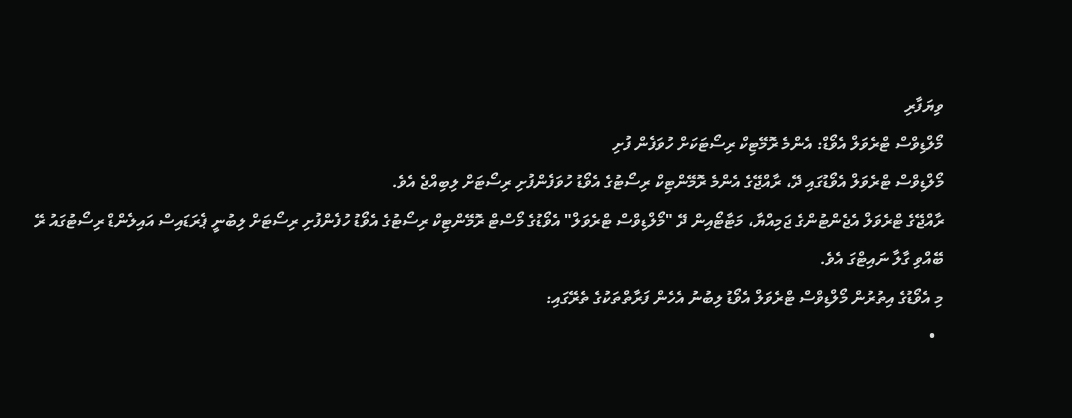ވިޔަފާރި
މޯލްޑިވްސް ޓްރެވަލް އެވޯޑް: އެންމެ ރޮމޭޓިކް ރިސޯޓަކަށް ހުވަފެން ފުށި
މޯލްޑިވްސް ޓްރެވަލް އެވޯޑުގައި ދޭ، ރާއްޖޭގެ އެންމެ ރޮމޭންޓިކް ރިސޯޓުގެ އެވޯޑު ހުވަފެންފުށި ރިސޯޓަށް ލިބިއްޖެ އެވެ.
ރާއްޖޭގެ ޓްރެވަލް އެޖެންޓުންގެ ޖަމިއްޔާ، މަޓާޓޯއިން ދޭ "މޯލްޑިވްސް ޓްރެވަލް" އެވޯޑުގެ މޯސްޓް ރޮމޭންޓިކް ރިސޯޓުގެ އެވޯޑު ހުފެންފުށި ރިސޯޓަށް ލިބުނީ ޕެރަޑައިސް އައިލެންޑް ރިސޯޓުގައު ރޭ ބޭއްވި ގާލާ ނައިޓްގަ އެވެ.
މި އެވޯޑުގެ އިތުރުން މޯލްޑިވްސް ޓްރެވަލް އެވޯޑު ލިބުނު އެހެން ފަރާތްތަކުގެ ތެރޭގައި:
  •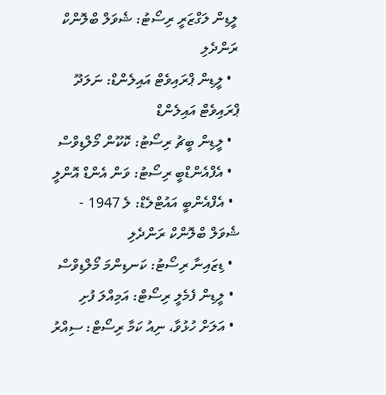ލީޑިން ލަގްޒަރީ ރިސޯޓު: ޝެވަލް ބްލޮންކް ރަންދެލި
  • ލީޑިން ޕްރައިވެޓް އައިލެންޑް: ނަލަދޫ ޕްރައިވެޓް އައިލެންޑް
  • ލީޑިން ބީޗު ރިސޯޓު: ކޮކޫން މޯލްޑިވްސް
  • އެފްއެންޑްބީ ރިސޯޓު: ވަން އެންޑް އޮންލީ
  • އެފްއެންބީ އައުޓްލެޑް: ލެ 1947 - ޝެވަލް ބްލޮންކް ރަންދެލި
  • ޑިޒައިނާ ރިސޯޓު: ކަނޑިންމަ މޯލްޑިވްސް
  • ލީޑިން ފެމެލީ ރިސޯޓް: އަމިއްލަ ފުށި
  • އަލަށް ހުޅުވާ، ނިއު ކަމާ ރިސޯޓް: ސިއްރު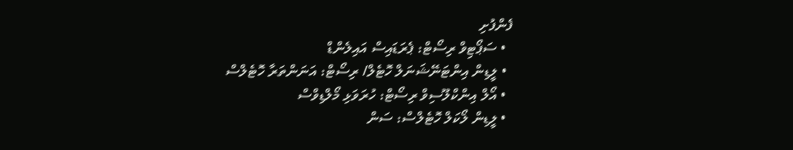ފެންފުށި
  • ސަޕޯޓިވް ރިސޯޓް: ޕެރަޑައިސް އައިލެންޑް
  • ލީޑިން އިންޓަނޭޝަނަލް ހޮޓެލް/ ރިސޯޓް: އަނަންތަރާ ހޮޓެލްސް
  • އޯލް އިންކްލޫސިވް ރިސޯޓް: ހުރަވަޅި މޯލްޑިވްސް
  • ލީޑިން ލޯކަލް ހޮޓެލްސް: ސަން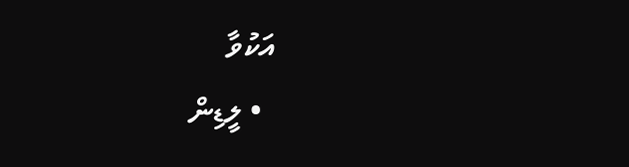އަކުވާ
  • ލީޑިން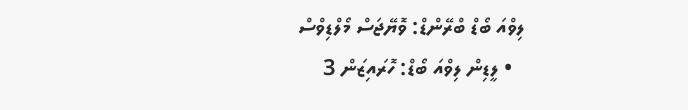ލިވްއަ ބޯޑް ބްރޭންޑް: ވޮޔޭޖަސް މޯލްޑިވްސް
  • ލީޑިން ލިވްއަ ބޯޑް: ހޮރައިޒަން 3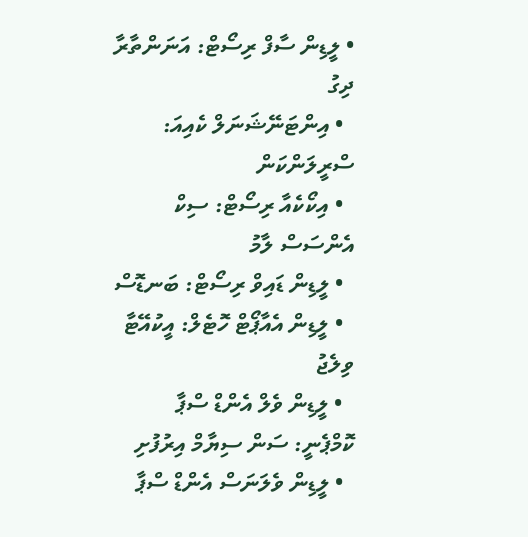• ލީޑިން ސާފް ރިސޯޓް: އަނަންތާރާ ދިގު
  • އިންޓަނޭޝަނަލް ކެއިއަ: ސްރީލަންކަން
  • އިކޯކެއާ ރިސޯޓް: ސިކް އެންސަސް ލާމު
  • ލީޑިން ޑައިވް ރިސޯޓް: ބަނޑޮސް
  • ލީޑިން އެއާޕޯޓް ހޮޓެލް: އީކުއޭޓާ ވިލެޖު
  • ލީޑިން ވެލް އެންޑް ސްޕާ ކޮމްޕެނީ: ސަން ސިޔާމް އިރުފުށި
  • ލީޑިން ވެލަނަސް އެންޑް ސްޕާ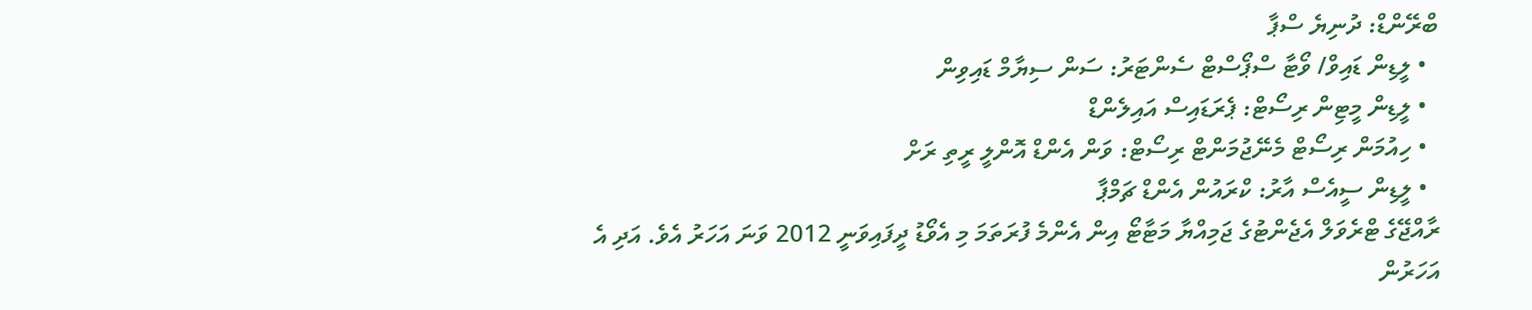ބްރޭންޑް: ދުނިޔެ ސްޕާ
  • ލީޑިން ޑައިވް/ ވޯޓާ ސްޕޯސްޓް ސެންޓަރު: ސަން ސިޔާމް ޑައިވިން
  • ލީޑިން މީޓިން ރިސޯޓް: ޕެރަޑައިސް އައިލެންޑް
  • ހިއުމަން ރިސޯޓް މެނޭޖުމަންޓް ރިސޯޓް: ވަން އެންޑް އޮންލީ ރީތި ރަށް
  • ލީޑިން ސީއެސް އާރު: ކްރައުން އެންޑް ޗަމްޕާ
ރާއްޖޭގެ ޓްރެވަލް އެޖެންޓުގެ ޖަމިއްޔާ މަޓާޓޯ އިން އެންމެ ފުރަތަމަ މި އެވޯޑު ދީފައިވަނީ 2012 ވަނަ އަހަރު އެވެ. އަދި އެ އަހަރުން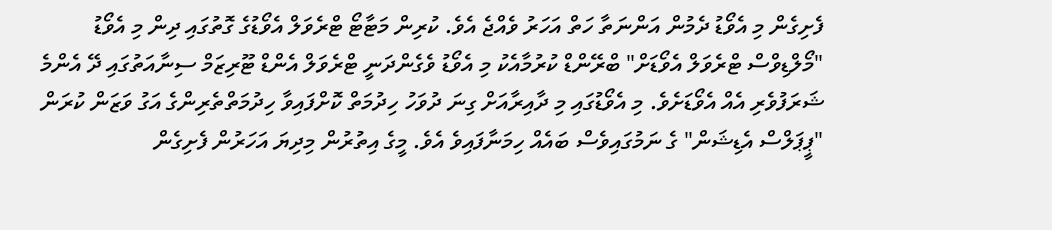ފެށިގެން މި އެވޯޑު ދެމުން އަންނަތާ ހަތް އަހަރު ވެއްޖެ އެވެ. ކުރިން މަޓާޓޯ ޓްރެވަލް އެވޯޑުގެ ގޮތުގައި ދިން މި އެވޯޑު "މޯލްޑިވްސް ޓްރެވަލް އެވޯޑަށް" ބްރޭންޑް ކުރުމާއެކު މި އެވޯޑު ވެގެންދަނީ ޓްރެވަލް އެންޑް ޓޫރިޒަމް ސިނާއަތުގައި ދޭ އެންމެ ޝަރަފުވެރި އެއް އެވޯޑަށެވެ. މި އެވޯޑުގައި މި ދާއިރާއަށް ގިނަ ދުވަހު ހިދުމަތް ކޮށްފައިވާ ހިދުމަތްތެރިންގެ އަގު ވަޒަން ކުރަން "ޕީޕަލްސް އެޑިޝަން" ގެ ނަމުގައިވެސް ބައެއް ހިމަނާފައިވެ އެވެ. މީގެ އިތުރުން މިދިޔަ އަހަރުން ފެށިގެން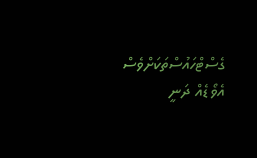ގެސްޓްހައުސްތަކަށްވެސް އެވޯޑެއް ދަނީ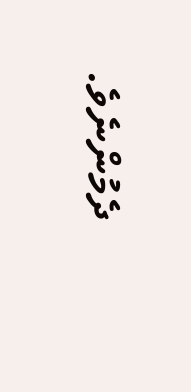ދެމުންނެވެ.